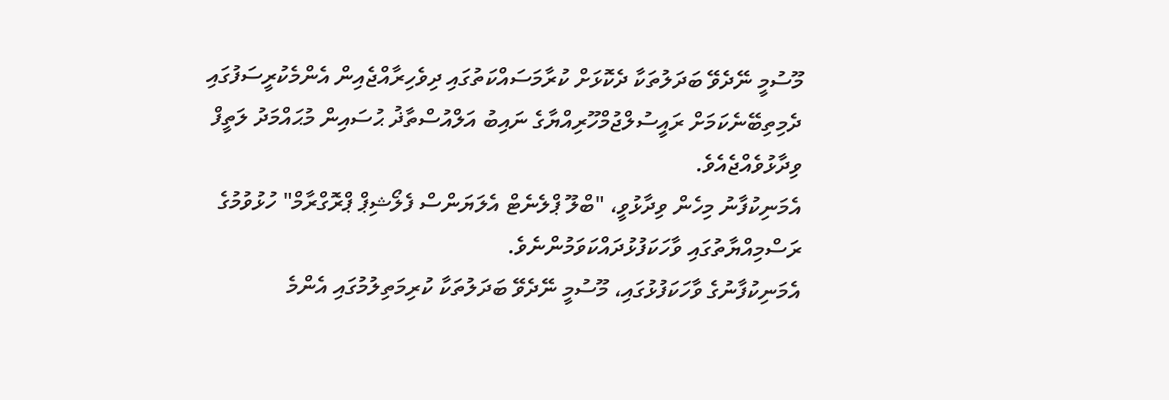މޫސުމީ ނޭދެވޭ ބަދަލުތަކާ ދެކޮޅަށް ކުރާމަސައްކަތުގައި ދިވެހިރާއްޖެއިން އެންމެކުރީސަފުގައި ދެމިތިބޭނެކަމަށް ރައީސުލްޖުމްހޫރިއްޔާގެ ނައިބު އަލްއުސްތާޛު ޙުސައިން މުޙައްމަދު ލަތީފް ވިދާޅުވެއްޖެއެވެ.
އެމަނިކުފާނު މިހެން ވިދާޅުވީ، "ބްލޫ ޕްލެނެޓް އެލަޔަންސް ފެލޯޝިޕް ޕްރޮގްރާމް" ހުޅުވުމުގެ ރަސްމިއްޔާތުގައި ވާހަކަފުޅުދައްކަވަމުންނެވެ.
އެމަނިކުފާނުގެ ވާހަކަފުޅުގައި، މޫސުމީ ނޭދެވޭ ބަދަލުތަކާ ކުރިމަތިލުމުގައި އެންމެ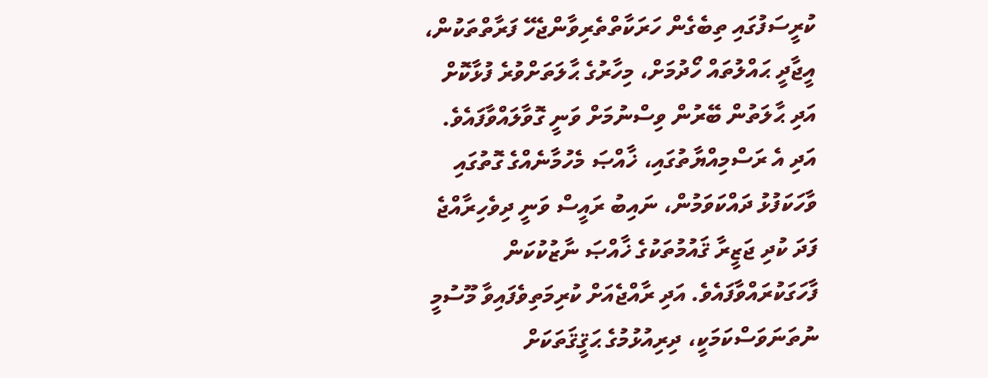ކުރީސަފުގައި ތިބެގެން ހަރަކާތްތެރިވާންޖެހޭ ފަރާތްތަކުން، އީޖާދީ ޙައްލުތައް ހޯދުމަށް، މިހާރުގެ ޙާލަތަށްވުރެ ފުޅާކޮށް އަދި ޙާލަތުން ބޭރުން ވިސްނުމަށް ވަނީ ގޮވާލައްވާފައެވެ.
އަދި އެ ރަސްމިއްޔާތުގައި، ޚާއްޞަ މެހުމާނެއްގެ ގޮތުގައި ވާހަކަފުޅު ދައްކަވަމުން، ނައިބު ރައީސް ވަނީ ދިވެހިރާއްޖެ ފަދަ ކުދި ޖަޒީރާ ޤައުމުތަކުގެ ޚާއްޞަ ނާޒުކުކަން ފާހަގަކުރައްވާފައެވެ. އަދި ރާއްޖެއަށް ކުރިމަތިވެފައިވާ މޫސުމީ ނުތަނަވަސްކަމަކީ، ދިރިއުޅުމުގެ ޙަޤީޤަތަކަށް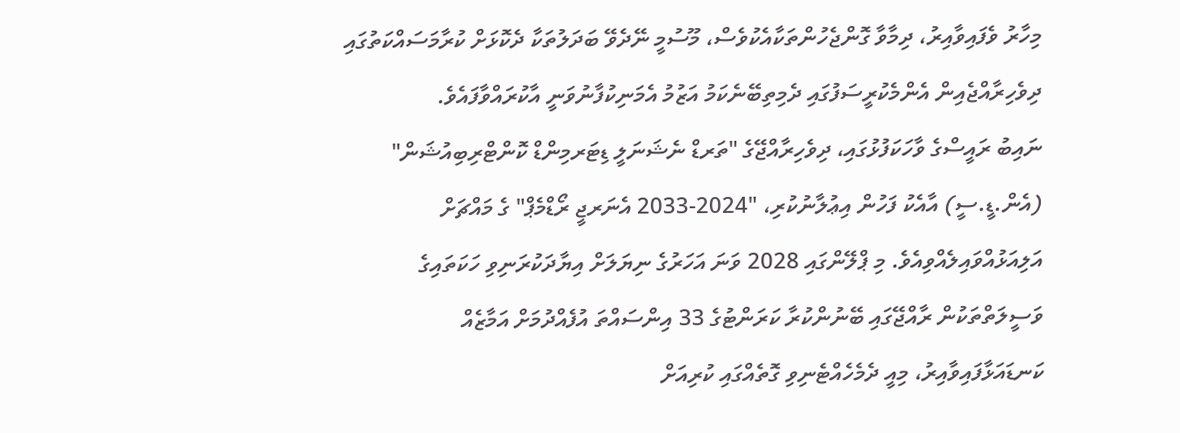މިހާރު ވެފައިވާއިރު، ދިމާވާ ގޮންޖެހުންތަކާއެކުވެސް، މޫސުމީ ނޭދެވޭ ބަދަލުތަކާ ދެކޮޅަށް ކުރާމަސައްކަތުގައި ދިވެހިރާއްޖެއިން އެންމެކުރީސަފުގައި ދެމިތިބޭނެކަމު އަޒުމު އެމަނިކުފާނުވަނީ އާކުރައްވާފައެވެ.
ނައިބު ރައީސްގެ ވާހަކަފުޅުގައި، ދިވެހިރާއްޖޭގެ "ތަރޑް ނެޝަނަލީ ޑިޓަރމިންޑް ކޮންޓްރިބިއުޝަން" (އެން.ޑީ.ސީ) އާއެކު ފަހުން އިޢުލާނުކުރި، "2024-2033 އެނަރޖީ ރޯޑްމެޕް" ގެ މައްޗަށް އަލިއަޅުއްވައިލެއްވިއެވެ. މި ޕްލޭންގައި 2028 ވަނަ އަހަރުގެ ނިޔަލަށް އިޔާދަކުރަނިވި ހަކަތައިގެ ވަސީލަތްތަކުން ރާއްޖޭގައި ބޭނުންކުރާ ކަރަންޓުގެ 33 އިންސައްތަ އުފެއްދުމަށް އަމާޒެއް ކަނޑައަޅާފައިވާއިރު، މިއީ ދެމެހެއްޓެނިވި ގޮތެއްގައި ކުރިއަށް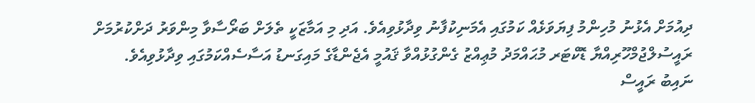ދިއުމަށް އެޅުނު މުހިންމު ފިޔަވަޅެއް ކަމުގައި އެމަނިކުފާނު ވިދާޅުވިއެވެ. އަދި މި އަމާޒަކީ ތެލަށް ބަރޯސާވާ މިންވަރު ދަށްކުރުމަށް ރައީސުލްޖުމްހޫރިއްޔާ ޑޮކްޓަރ މުޙައްމަދު މުޢިއްޒު ގެންގުޅުއްވާ ޤައުމީ އެޖެންޑާގެ މައިގަނޑު އަސާސެއްކަމުގައި ވިދާޅުވިއެވެ.
ނައިބު ރައީސް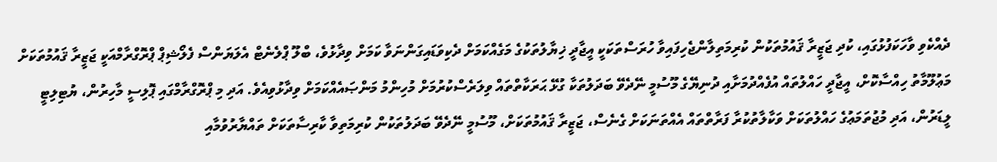ދެއްކެވި ވާހަކަފުޅުގައި، ކުދި ޖަޒީރާ ޤައުމުތަކުން ކުރިމަތިލާންޖެހިފައިވާ ހުރަސްތަކަކީ އީޖާދީ ޚިޔާލުތަކުގެ މަގެއްކަމަށް ދެކިވަޑައިގަންނަވާ ކަމަށް ވިދާޅުވެ، ބްލޫ ޕްލެނެޓް އެލަޔަންސް ފެލޯޝިޕް ޕްރޮގްރާމްއަކީ ޖަޒީރާ ޤައުމުތަކަށް މަޢުލޫމާތު ހިއްސާކޮށް، އީޖާދީ ހައްލުތައް އުފެއްދުމަށާއި ދުނިޔޭގެ މޫސުމީ ނޭދެވޭ ބަދަލުތަކާ ގުޅޭ ޙަރަކާތްތައް ވިލަރެސްކުރުމަށް މުހިންމު މަންޞައެއްކަމަށް ވިދާޅުވިއެވެ. އަދި މި ޕްރޮގްރާމްގައި ޕޮލިސީ މާހިރުން، ޔުޓިލިޓީ ލީޑަރުން، އަދި މުޖުތަމަޢުގެ ހައްލުތަކަށް ވަކާލާތުކުރާ ފަރާތްތައް އެއްތަނަކަށް ގެނެސް، ޖަޒީރާ ޤައުމުތަކަށް، މޫސުމީ ނޭދެވޭ ބަދަލުތަކުން ކުރިމަތިވާ ކާރިސާތަކަށް ތައްޔާރުވުމާއި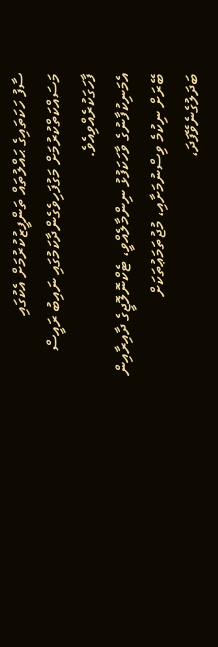ސާފު ހަކަތައިގެ ޙައްލުތައް ތަންފީޒުކުރުމަށް އެކުގައި މަސައްކަތްކުރުމަށް މަގުފަހިވެގެންދާކަމުގައި ނައިބު ރައީސް ފާހަގަކުރެއްވިއެވެ.
އެމަނިކުފާނުގެ ވާހަކަފުޅު ނިންމާލެއްވީ، ޓެކްނޮލޮޖީގެ ދާއިރާއިން ބޭރަށް ނިކުމެ ވިސްނުމަށާއި، މުޖުތަމަޢުތަކަށް ބަދަލުގެނެވޭފަދަ،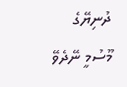ދުނިޔޭގެ މޫސުމީ ނޭދެވޭ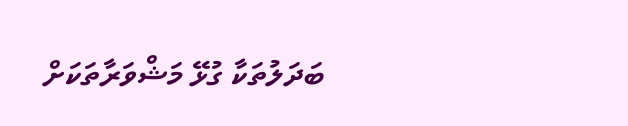ބަދަލުތަކާ ގުޅޭ މަޝްވަރާތަކަށް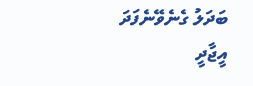ބަދަލު ގެނެވޭނެފަދަ އީޖާދީ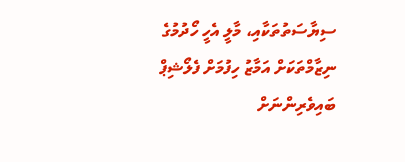ސިޔާސަތުތަކާއި، މާލީ އެހީ ހޯދުމުގެ ނިޒާމްތަކަށް އަމާޒު ހިފުމަށް ފެލޯޝިޕް ބައިވެރިންނަށް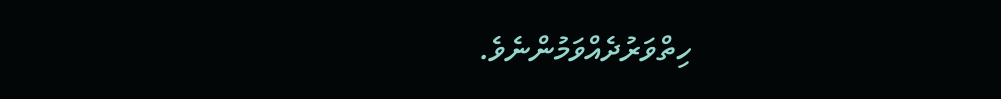ހިތްވަރުދެއްވަމުންނެވެ.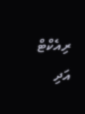ރިއެކްޓް އަދި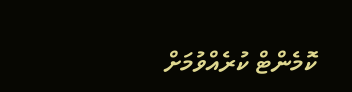ކޮމެންޓް ކުރެއްވުމަށް